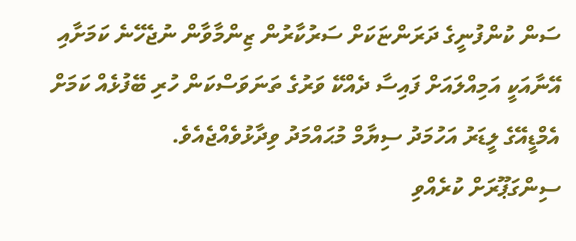ސަން ކުންފުނީގެ ދަރަންޏަކަށް ސަރުކާރުން ޒިންމާވާން ނުޖެހޭނެ ކަމަށާއި އޭނާއަކީ އަމިއްލައަށް ފައިސާ ދެއްކޭ ވަރުގެ ތަނަވަސްކަން ހުރި ބޭފުޅެއް ކަމަށް އެމްޑީއޭގެ ލީޑަރު އަހުމަދު ސިޔާމް މުޙައްމަދު ވިދާޅުވެއްޖެއެވެ.
ސިންގަޕޫރަށް ކުރެއްވި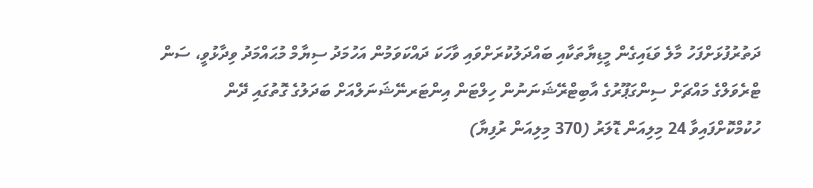ދަތުރުފުޅަށްފަހު މާލެ ވަޑައިގެން މީޑިޔާތަކާއި ބައްދަލުކުރަށްވައި ވާހަކަ ދައްކަވަމުން އަހުމަދު ސިޔާމް މުޙައްމަދު ވިދާޅުވީ، ސަން ޓްރެވަލްގެ މައްޗަށް ސިންގަޕޫރުގެ އާބިޓްރޭޝަނަނުން ހިލްޓަން އިންޓަރނޭޝަނަލްއަށް ބަދަލުގެ ގޮތުގައި ދޭން ހުކުމްކޮށްފައިވާ 24 މިލިއަން ޑޮލަރު (370 މިލިއަން ރުފިޔާ)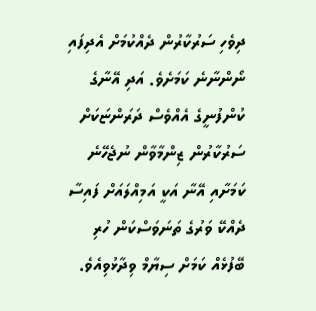ދިވެހި ސަރުކާރުން ދެއްކުމަށް އެދިފައި ނޯންނާނެ ކަމަށެވެ. އަދި އޭނާގެ ކުންފުނީގެ އެއްވެސް ދަރަންޏަކަށް ސަރުކާރުން ޒިންމާވާން ނުޖެހޭނެ ކަމަށާއި އޭނާ އަކީ އަމިއްލައަށް ފައިސާ ދެއްކޭ ވަރުގެ ތަނަވަސްކަން ހުރި ބޭފުޅެއް ކަމަށް ސިޔާމް ވިދާޅުވިއެވެ.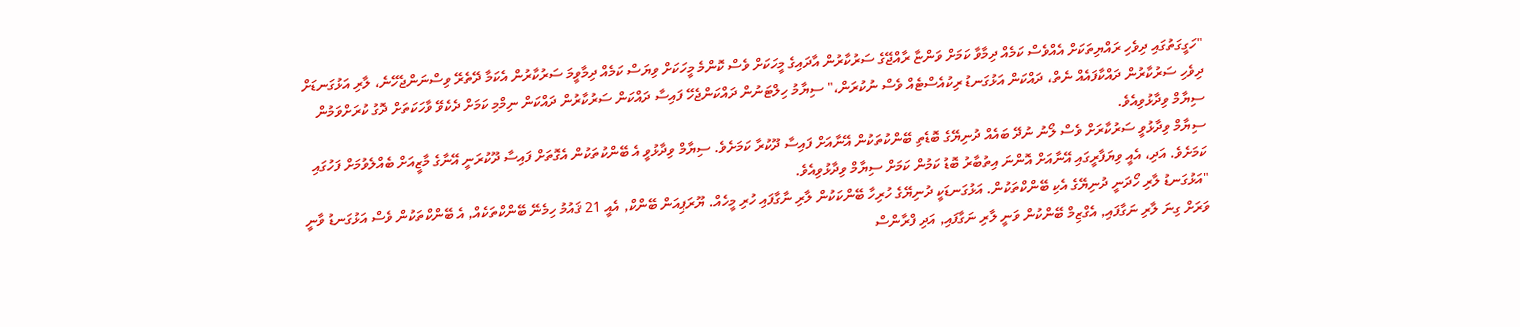"ހަގީގަތުގައި ދިވެހި ރައްޔިތަކަށް އެއްވެސް ކަމެއް ދިމާވާ ކަމަށް ވަންޏާ ރާއްޖޭގެ ސަރުކާރުން އާދައިގެ މީހަކަށް ވެސް ކޮންމެ މީހަކަށް ވިޔަސް ކަމެއް ދިމާވީމަ ސަރުކާރުން އެކަމާ ދޭތެރޭ ވިސްނަންޖެހޭނެ، ލާރި އަޅުގަނޑަށް ދިވެހި ސަރުކާރުން ދައްކާފައެއް ނެތް، ދައްކަން އަޅުގަނޑު ރިކުއެސްޓެއް ވެސް ނުކުރަން،" ސިޔާމު ހިލްޓަނުން ދައްކަންޖެހޭ ފައިސާ ދައްކަން ސަރުކާރުން ދައްކަން ނިމްމި ކަމަށް ދެކެވޭ ވާހަކަތަށް ދޮގު ކުރަށްވަމުން ސިޔާމް ވިދާޅުވިއެވެ.
ސިޔާމް ވިދާޅުވީ ސަރުކާރަށް ވެސް ލޯނު ނުދޭ ބައެއް ދުނިޔޭގެ ބޮޑެތި ބޭންކުތަކުން އޭނާއަށް ފައިސާ ދޫކުރާ ކަމަށެވެ. ސިޔާމް ވިދާޅުވީ އެ ބޭންކުތަކުން އެގޮތަށް ފައިސާ ދޫކުރަނީ އޭނާގެ މާޒީއަށް ބެއްލެވުމަށް ފަހުގައި ކަމަށެވެ. އަދި، އެއީ ވިޔަފާރީގައި އޭނާއަށް އޮންނަ އިތުބާރު ބޮޑު ކަމުން ކަމަށް ސިޔާމް ވިދާޅުވިއެވެ.
"އަޅުގަނޑު ލާރި ހޯދަނީ ދުނިޔޭގެ އެކި ބޭންކްތަކުން. އަޅުގަނޑަކީ ދުނިޔޭގެ ހުރިހާ ބޭންކަކުން ލާރި ނާގާފައި ހުރި މީހެއް. ޔޫރަޕިއަން ބޭންކް, އެއީ 21 ޤައުމު ހިމެނޭ ބޭންކްތަކެއް, އެ ބޭންކްތަކުން ވެސް އަޅުގަނޑު ވާނީ ވަރަށް ގިނަ ލާރި ނަގާފައި, އެގްޒިމް ބޭންކުން ވަނީ ލާރި ނަގާފައި, އަދި ފްރާންސް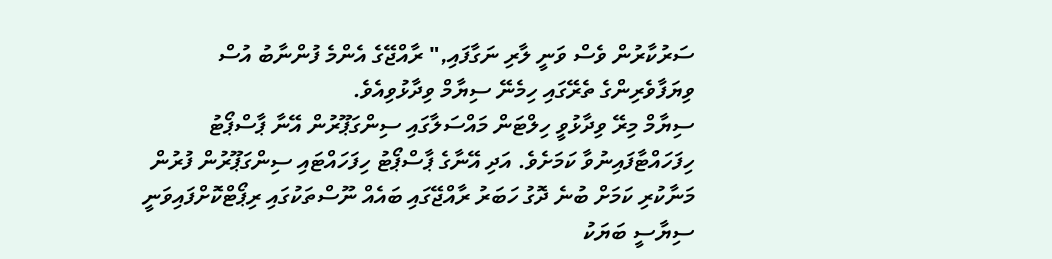ސަރުކާރުން ވެސް ވަނީ ލާރި ނަގާފައި," ރާއްޖޭގެ އެންމެ ފުންނާބު އުސް ވިޔަފާވެރިންގެ ތެރޭގައި ހިމެނޭ ސިޔާމް ވިދާޅުވިއެވެ.
ސިޔާމް މިރޭ ވިދާޅުވީ ހިލްޓަން މައްސަލާގައި ސިންގަޕޫރުން އޭނާ ޕާސްޕޯޓު ހިފަހައްޓާފައިނުވާ ކަމަށެވެ. އަދި އޭނާގެ ޕާސްޕޯޓު ހިފަހައްޓައި ސިންގަޕޫރުން ފުރުން މަނާކުރި ކަމަށް ބުނެ ދޮގު ހަބަރު ރާއްޖޭގައި ބައެއް ނޫސްތަކުގައި ރިޕޯޓްކޮށްފައިވަނީ ސިޔާސީ ބަޔަކު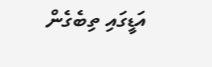އަޑީގައި ތިބެގެން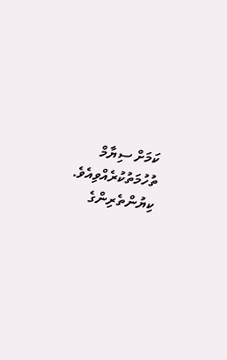ކަމަށް ސިޔާމް ތުހުމަތުކުރެއްވިއެވެ.
ކިޔުންތެރިންގެ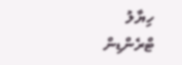ހިޔާލު
ޓްރެންޑިން